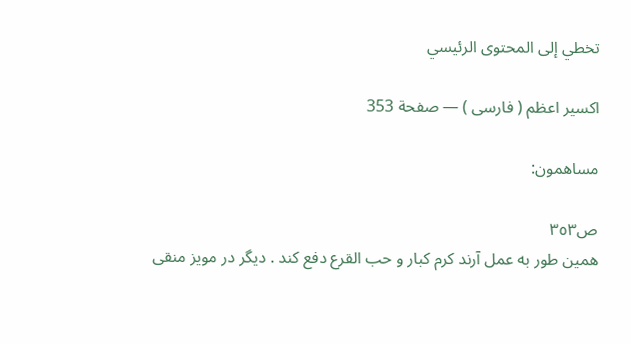تخطي إلى المحتوى الرئيسي

اكسير اعظم ( فارسى ) — صفحة 353

مساهمون:

ص٣٥٣
همين طور به عمل آرند كرم كبار و حب القرع دفع كند . ديگر در مويز منقى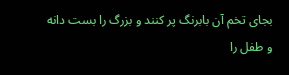بجاى تخم آن بابرنگ پر كنند و بزرگ را بست دانه و طفل را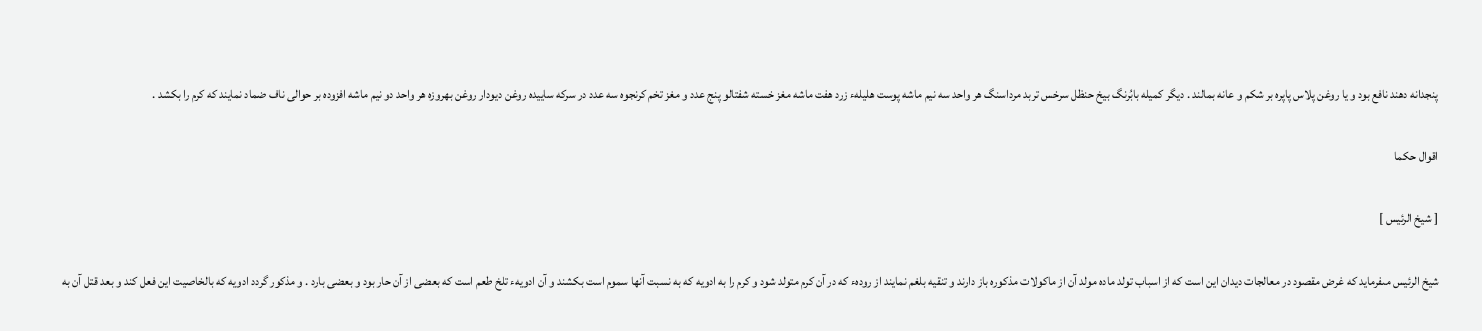پنجدانه دهند نافع بود و يا روغن پلاس پاپره بر شكم و عانه بمالند . ديگر كميله بابُرنگ بيخ حنظل سرخس تربد مرداسنگ هر واحد سه نيم ماشه پوست هليلهء زرد هفت ماشه مغز خسته شفتالو پنج عدد و مغز تخم كرنجوه سه عدد در سركه ساييده روغن ديودار روغن بهروزه هر واحد دو نيم ماشه افزوده بر حوالى ناف ضماد نمايند كه كرم را بكشد .

اقوال حكما

[ شيخ الرئيس ]

شيخ الرئيس مىفرمايد كه غرض مقصود در معالجات ديدان اين است كه از اسباب تولد ماده مولد آن از ماكولات مذكوره باز دارند و تنقيه بلغم نمايند از رودهء كه در آن كرم متولد شود و كرم را به ادويه كه به نسبت آنها سموم است بكشند و آن ادويهء تلخ طعم است كه بعضى از آن حار بود و بعضى بارد . و مذكور گردد ادويه كه بالخاصيت اين فعل كند و بعد قتل آن به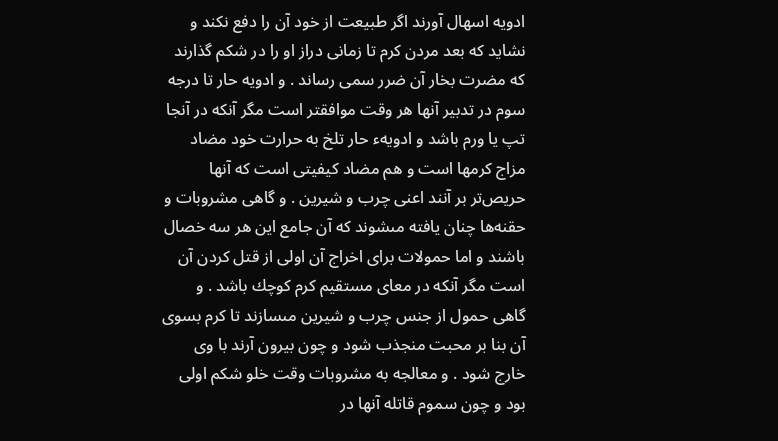ادويه اسهال آورند اگر طبيعت از خود آن را دفع نكند و نشايد كه بعد مردن كرم تا زمانى دراز او را در شكم گذارند كه مضرت بخار آن ضرر سمى رساند . و ادويه حار تا درجه سوم در تدبير آنها هر وقت موافقتر است مگر آنكه در آنجا تپ يا ورم باشد و ادويهء حار تلخ به حرارت خود مضاد مزاج كرمها است و هم مضاد كيفيتى است كه آنها حريص‌تر بر آنند اعنى چرب و شيرين . و گاهى مشروبات و حقنه‌ها چنان يافته مىشوند كه آن جامع اين هر سه خصال باشند و اما حمولات براى اخراج آن اولى از قتل كردن آن است مگر آنكه در معاى مستقيم كرم كوچك باشد . و گاهى حمول از جنس چرب و شيرين مىسازند تا كرم بسوى آن بنا بر محبت منجذب شود و چون بيرون آرند با وى خارج شود . و معالجه به مشروبات وقت خلو شكم اولى بود و چون سموم قاتله آنها در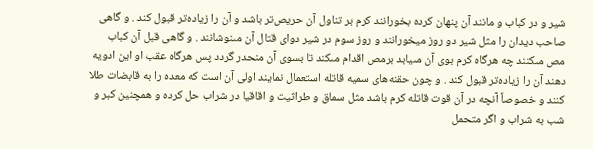شير و در كباب و مانند آن پنهان كرده بخورانند كرم بر تناول آن حريص‌تر باشد و آن را زياده‌تر قبول كند . و گاهى صاحب ديدان را مثل شير دو روز ميخورانند و روز سوم در شير دواى قتال آن مىنوشانند . و گاهى قبل آن كباب مص مىكنند چه هرگاه كرم بوى آن مىيابد برمص اقدام مىكند تا بسوى آن منحدر گردد پس هرگاه عقب او اين ادويه دهند آن را زياده‌تر قبول كند . و چون حقنه‌هاى سميه قاتله استعمال نمايند اولى آن است كه معده را به قابضات طلا كنند و خصوصاً آنچه در آن قوت قاتله كرم باشد مثل سماق و طراثيت و اقاقيا در شراب حل كرده و همچنين كبر و شب به شراب و اگر متحمل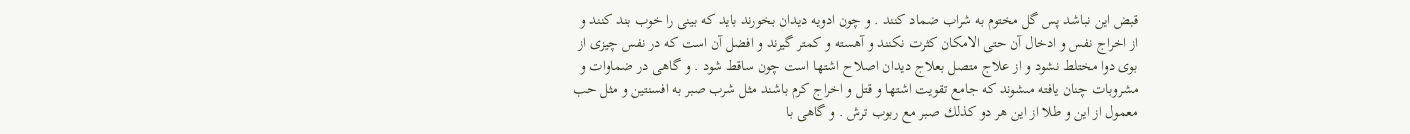قبض اين نباشد پس گل مختوم به شراب ضماد كنند . و چون ادويه ديدان بخورند بايد كه بينى را خوب بند كنند و از اخراج نفس و ادخال آن حتى الامكان كثرت نكنند و آهسته و كمتر گيرند و افضل آن است كه در نفس چيزى از بوى دوا مختلط نشود و از علاج متصل بعلاج ديدان اصلاح اشتها است چون ساقط شود . و گاهى در ضماوات و مشروبات چنان يافته مىشوند كه جامع تقويت اشتها و قتل و اخراج كرم باشند مثل شرب صبر به افسنتين و مثل حب معمول از اين و طلا از اين هر دو كذلك صبر مع ربوب ترش . و گاهى با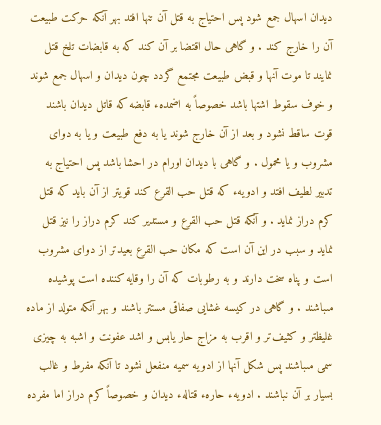ديدان اسهال جمع شود پس احتياج به قتل آن تنها افتد بهر آنكه حركت طبيعت آن را خارج كند . و گاهى حال اقتضا بر آن كند كه به قابضات تلخ قتل نمايند تا موت آنها و قبض طبيعت مجتمع گردد چون ديدان و اسهال جمع شوند و خوف سقوط اشتها باشد خصوصاً به اضمدهء قابضه كه قاتل ديدان باشند قوت ساقط نشود و بعد از آن خارج شوند يا به دفع طبيعت و يا به دواى مشروب و يا محمول . و گاهى با ديدان اورام در احشا باشد پس احتياج به تدبير لطيف افتد و ادويهء كه قتل حب القرع كند قويتر از آن بايد كه قتل كرم دراز نمايد . و آنكه قتل حب القرع و مستدير كند كرم دراز را نيز قتل نمايد و سبب در اين آن است كه مكان حب القرع بعيدتر از دواى مشروب است و پناه سخت دارند و به رطوبات كه آن را وقايه كننده است پوشيده مىباشند . و گاهى در كيسه غشايى صفاقى مستتر باشند و بهر آنكه متولد از ماده غليظتر و كثيف‌تر و اقرب به مزاج حار يابس و اشد عفونت و اشبه به چيزى سمى مىباشند پس شكل آنها از ادويه سميه منفعل نشود تا آنكه مفرط و غالب بسيار بر آن نباشند . ادويهء حارهء قتالهء ديدان و خصوصاً كرم دراز اما مفرده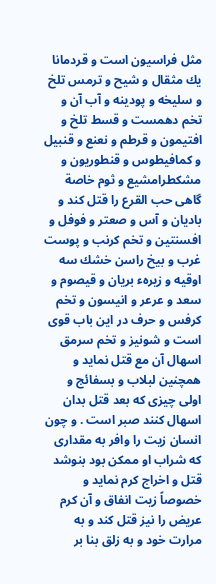مثل فراسيون است و قردمانا يك مثقال و شيح و ترمس تلخ و سليخه و پودينه و آب آن و تخم دهمست و قسط تلخ و افتيمون و قرطم و نعنع و قنبيل و كمافيطوس و قنطوريون و مشكطرامشيع و ثوم خاصة گاهى حب القرع را قتل كند و باديان و آس و صعتر و فوفل و افسنتين و تخم كرنب و پوست غرب و بيخ راسن خشك سه اوقيه و زيرهء بريان و قيصوم و سعد و عرعر و انيسون و تخم كرفس و حرف در اين باب قوى است و شونيز و تخم سرمق اسهال آن مع قتل نمايد و همچنين لبلاب و بسفائج و اولى چيزى كه بعد قتل بدان اسهال كنند صبر است . و چون انسان زيت را وافر به مقدارى كه شراب او ممكن بود بنوشد قتل و اخراج كرم نمايد و خصوصاً زيت انفاق و آن كرم عريض را نيز قتل كند و به مرارت خود و به زلق بنا بر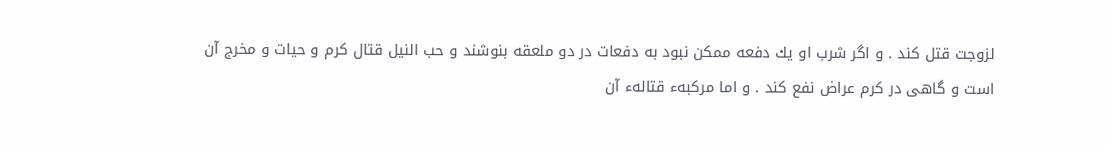لزوجت قتل كند . و اگر شرب او يك دفعه ممكن نبود به دفعات در دو ملعقه بنوشند و حب النيل قتال كرم و حيات و مخرج آن است و گاهى در كرم عراض نفع كند . و اما مركبهء قتالهء آن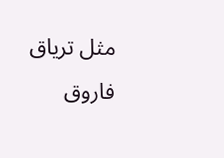مثل ترياق فاروق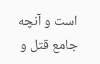است و آنچه جامع قتل و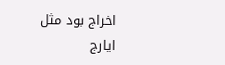اخراج بود مثل ايارج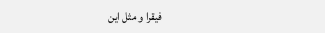فيقرا و مثل اين